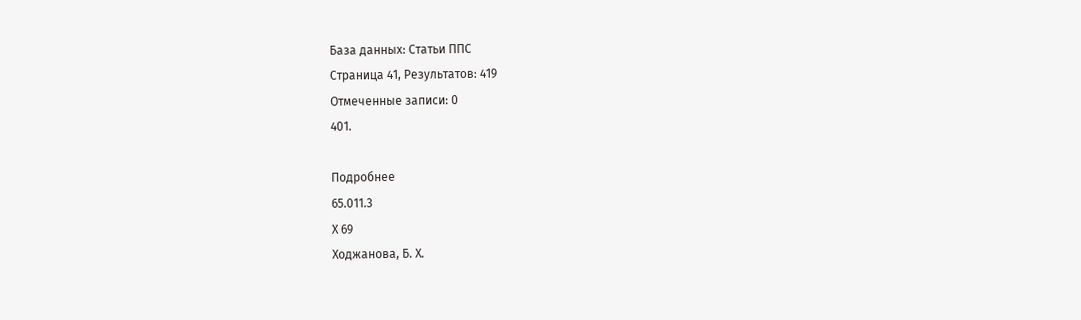База данных: Статьи ППС
Страница 41, Результатов: 419
Отмеченные записи: 0
401.

Подробнее
65.011.3
Х 69
Ходжанова, Б. Х.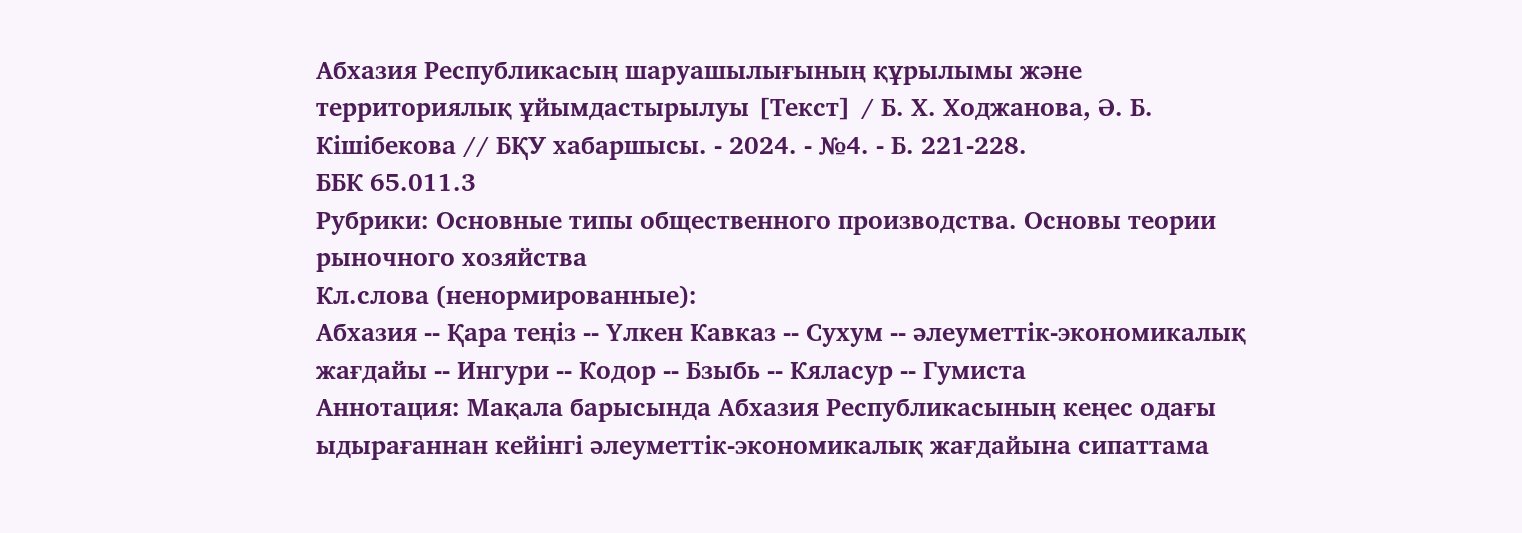Абхазия Республикасың шаруашылығының құрылымы және территориялық ұйымдастырылуы [Текст] / Б. Х. Ходжанова, Ә. Б. Кішібекова // БҚУ хабаршысы. - 2024. - №4. - Б. 221-228.
ББК 65.011.3
Рубрики: Основные типы общественного производства. Основы теории рыночного хозяйства
Кл.слова (ненормированные):
Абхазия -- Қара теңіз -- Үлкен Кавказ -- Сухум -- әлеуметтік-экономикалық жағдайы -- Ингури -- Кодор -- Бзыбь -- Кяласур -- Гумиста
Аннотация: Мақала барысында Абхазия Республикасының кеңес одағы ыдырағаннан кейінгі әлеуметтік-экономикалық жағдайына сипаттама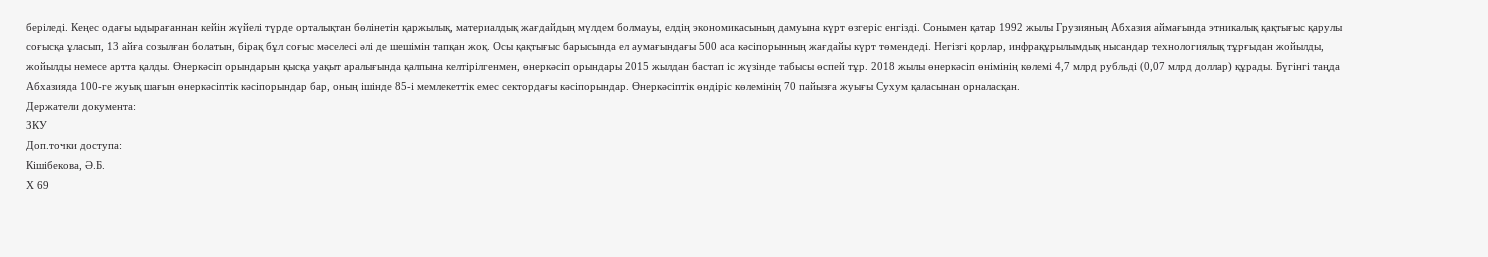беріледі. Кеңес одағы ыдырағаннан кейін жүйелі түрде орталықтан бөлінетін қаржылық, материалдық жағдайдың мүлдем болмауы, елдің экономикасының дамуына күрт өзгеріс енгізді. Сонымен қатар 1992 жылы Грузияның Абхазия аймағында этникалық қақтығыс қарулы соғысқа ұласып, 13 айға созылған болатын, бірақ бұл соғыс мәселесі әлі де шешімін тапқан жоқ. Осы қақтығыс барысында ел аумағындағы 500 аса кәсіпорынның жағдайы күрт төмендеді. Негізгі қорлар, инфрақұрылымдық нысандар технологиялық тұрғыдан жойылды, жойылды немесе артта қалды. Өнеркәсіп орындарын қысқа уақыт аралығында қалпына келтірілгенмен, өнеркәсіп орындары 2015 жылдан бастап іс жүзінде табысы өспей тұр. 2018 жылы өнеркәсіп өнімінің көлемі 4,7 млрд рубльді (0,07 млрд доллар) құрады. Бүгінгі таңда Абхазияда 100-ге жуық шағын өнеркәсіптік кәсіпорындар бар, оның ішінде 85-і мемлекеттік емес сектордағы кәсіпорындар. Өнеркәсіптік өндіріс көлемінің 70 пайызға жуығы Сухум қаласынан орналасқан.
Держатели документа:
ЗКУ
Доп.точки доступа:
Кішібекова, Ә.Б.
Х 69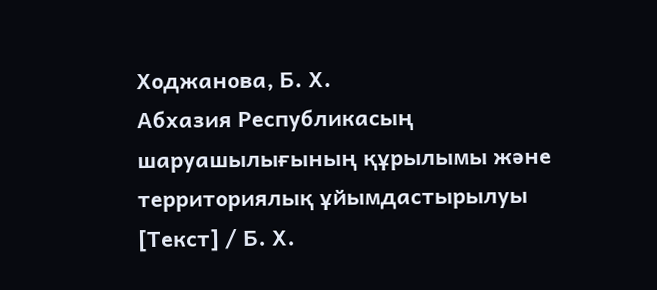Ходжанова, Б. Х.
Абхазия Республикасың шаруашылығының құрылымы және территориялық ұйымдастырылуы [Текст] / Б. Х.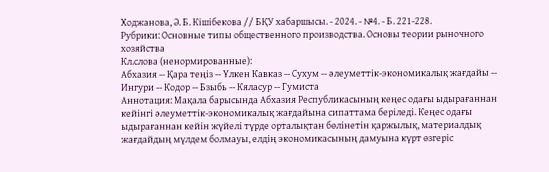Ходжанова, Ә. Б. Кішібекова // БҚУ хабаршысы. - 2024. - №4. - Б. 221-228.
Рубрики: Основные типы общественного производства. Основы теории рыночного хозяйства
Кл.слова (ненормированные):
Абхазия -- Қара теңіз -- Үлкен Кавказ -- Сухум -- әлеуметтік-экономикалық жағдайы -- Ингури -- Кодор -- Бзыбь -- Кяласур -- Гумиста
Аннотация: Мақала барысында Абхазия Республикасының кеңес одағы ыдырағаннан кейінгі әлеуметтік-экономикалық жағдайына сипаттама беріледі. Кеңес одағы ыдырағаннан кейін жүйелі түрде орталықтан бөлінетін қаржылық, материалдық жағдайдың мүлдем болмауы, елдің экономикасының дамуына күрт өзгеріс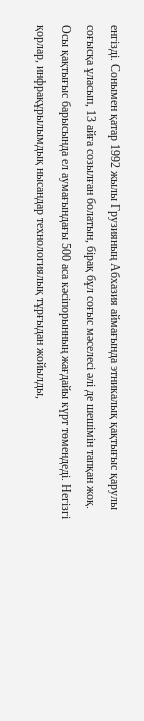енгізді. Сонымен қатар 1992 жылы Грузияның Абхазия аймағында этникалық қақтығыс қарулы соғысқа ұласып, 13 айға созылған болатын, бірақ бұл соғыс мәселесі әлі де шешімін тапқан жоқ. Осы қақтығыс барысында ел аумағындағы 500 аса кәсіпорынның жағдайы күрт төмендеді. Негізгі қорлар, инфрақұрылымдық нысандар технологиялық тұрғыдан жойылды,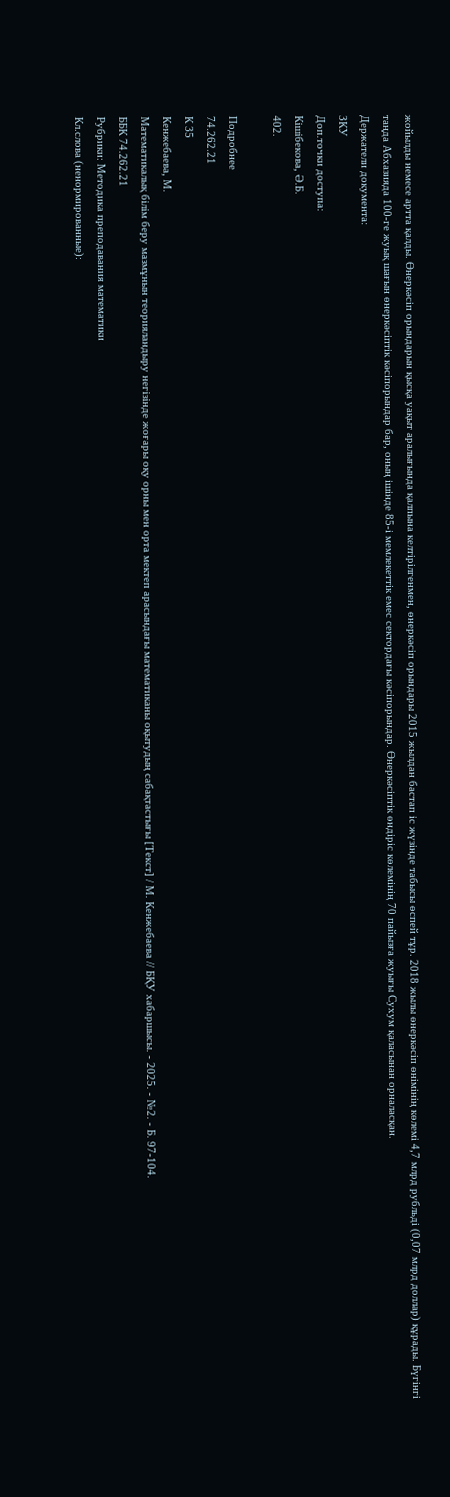жойылды немесе артта қалды. Өнеркәсіп орындарын қысқа уақыт аралығында қалпына келтірілгенмен, өнеркәсіп орындары 2015 жылдан бастап іс жүзінде табысы өспей тұр. 2018 жылы өнеркәсіп өнімінің көлемі 4,7 млрд рубльді (0,07 млрд доллар) құрады. Бүгінгі таңда Абхазияда 100-ге жуық шағын өнеркәсіптік кәсіпорындар бар, оның ішінде 85-і мемлекеттік емес сектордағы кәсіпорындар. Өнеркәсіптік өндіріс көлемінің 70 пайызға жуығы Сухум қаласынан орналасқан.
Держатели документа:
ЗКУ
Доп.точки доступа:
Кішібекова, Ә.Б.
402.

Подробнее
74.262.21
К 35
Кенжебаева, М.
Математикалық білім беру мазмұнын теорияландыру негізінде жоғары оқу орны мен орта мектеп арасындағы математиканы оқытудың сабақтастығы [Текст] / М. Кенжебаева // БҚУ хабаршысы. - 2025. - №2. - Б. 97-104.
ББК 74.262.21
Рубрики: Методика преподавания математики
Кл.слова (ненормированные):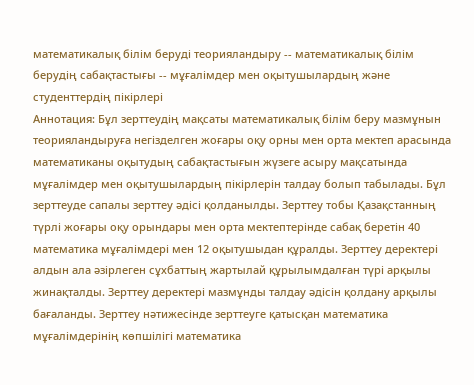математикалық білім беруді теорияландыру -- математикалық білім берудің сабақтастығы -- мұғалімдер мен оқытушылардың және студенттердің пікірлері
Аннотация: Бұл зерттеудің мақсаты математикалық білім беру мазмұнын теорияландыруға негізделген жоғары оқу орны мен орта мектеп арасында математиканы оқытудың сабақтастығын жүзеге асыру мақсатында мұғалімдер мен оқытушылардың пікірлерін талдау болып табылады. Бұл зерттеуде сапалы зерттеу әдісі қолданылды. Зерттеу тобы Қазақстанның түрлі жоғары оқу орындары мен орта мектептерінде сабақ беретін 40 математика мұғалімдері мен 12 оқытушыдан құралды. Зерттеу деректері алдын ала әзірлеген сұхбаттың жартылай құрылымдалған түрі арқылы жинақталды. Зерттеу деректері мазмұнды талдау әдісін қолдану арқылы бағаланды. Зерттеу нәтижесінде зерттеуге қатысқан математика мұғалімдерінің көпшілігі математика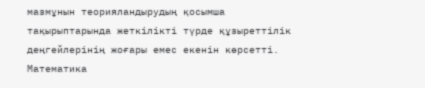мазмұнын теорияландырудың қосымша тақырыптарында жеткілікті түрде құзыреттілік деңгейлерінің жоғары емес екенін көрсетті. Математика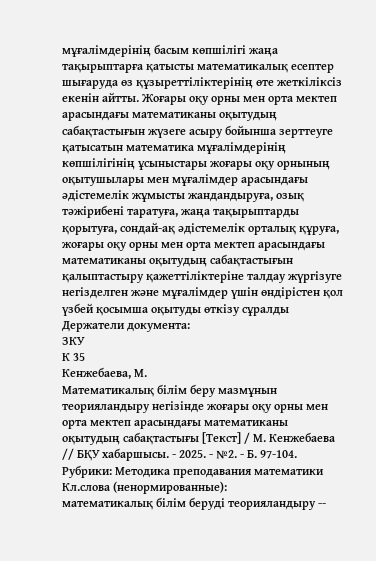мұғалімдерінің басым көпшілігі жаңа тақырыптарға қатысты математикалық есептер шығаруда өз құзыреттіліктерінің өте жеткіліксіз екенін айтты. Жоғары оқу орны мен орта мектеп арасындағы математиканы оқытудың сабақтастығын жүзеге асыру бойынша зерттеуге қатысатын математика мұғалімдерінің көпшілігінің ұсыныстары жоғары оқу орнының оқытушылары мен мұғалімдер арасындағы әдістемелік жұмысты жандандыруға, озық тәжірибені таратуға, жаңа тақырыптарды қорытуға, сондай-ақ әдістемелік орталық құруға, жоғары оқу орны мен орта мектеп арасындағы математиканы оқытудың сабақтастығын қалыптастыру қажеттіліктеріне талдау жүргізуге негізделген және мұғалімдер үшін өндірістен қол үзбей қосымша оқытуды өткізу сұралды
Держатели документа:
ЗКУ
К 35
Кенжебаева, М.
Математикалық білім беру мазмұнын теорияландыру негізінде жоғары оқу орны мен орта мектеп арасындағы математиканы оқытудың сабақтастығы [Текст] / М. Кенжебаева // БҚУ хабаршысы. - 2025. - №2. - Б. 97-104.
Рубрики: Методика преподавания математики
Кл.слова (ненормированные):
математикалық білім беруді теорияландыру --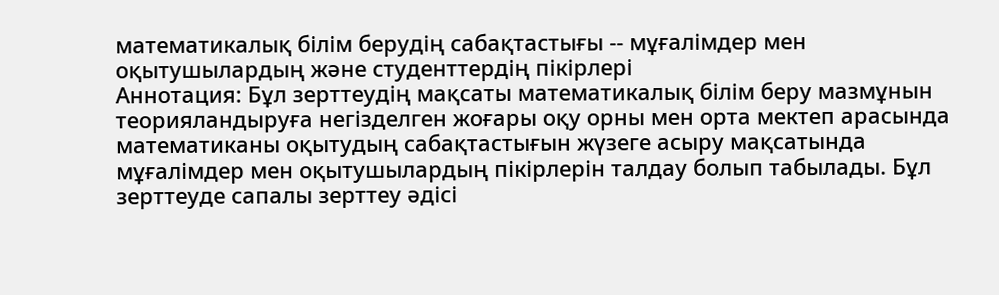математикалық білім берудің сабақтастығы -- мұғалімдер мен оқытушылардың және студенттердің пікірлері
Аннотация: Бұл зерттеудің мақсаты математикалық білім беру мазмұнын теорияландыруға негізделген жоғары оқу орны мен орта мектеп арасында математиканы оқытудың сабақтастығын жүзеге асыру мақсатында мұғалімдер мен оқытушылардың пікірлерін талдау болып табылады. Бұл зерттеуде сапалы зерттеу әдісі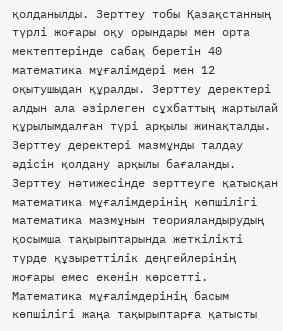қолданылды. Зерттеу тобы Қазақстанның түрлі жоғары оқу орындары мен орта мектептерінде сабақ беретін 40 математика мұғалімдері мен 12 оқытушыдан құралды. Зерттеу деректері алдын ала әзірлеген сұхбаттың жартылай құрылымдалған түрі арқылы жинақталды. Зерттеу деректері мазмұнды талдау әдісін қолдану арқылы бағаланды. Зерттеу нәтижесінде зерттеуге қатысқан математика мұғалімдерінің көпшілігі математика мазмұнын теорияландырудың қосымша тақырыптарында жеткілікті түрде құзыреттілік деңгейлерінің жоғары емес екенін көрсетті. Математика мұғалімдерінің басым көпшілігі жаңа тақырыптарға қатысты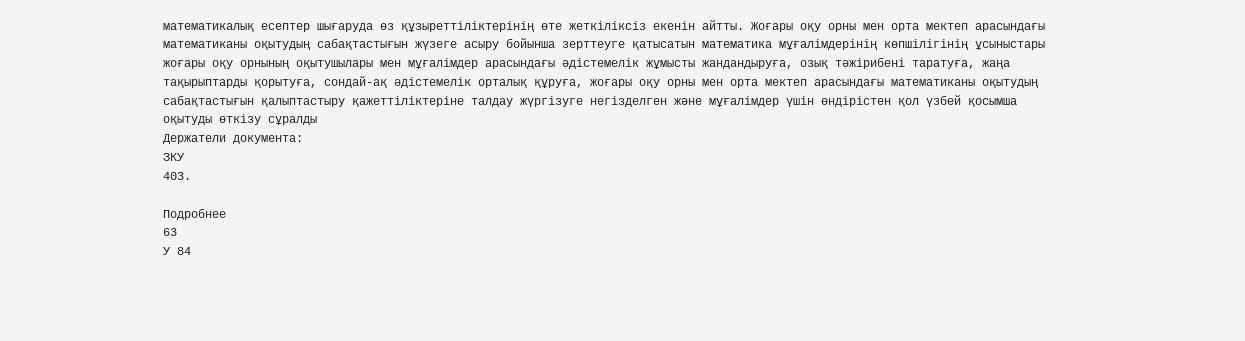математикалық есептер шығаруда өз құзыреттіліктерінің өте жеткіліксіз екенін айтты. Жоғары оқу орны мен орта мектеп арасындағы математиканы оқытудың сабақтастығын жүзеге асыру бойынша зерттеуге қатысатын математика мұғалімдерінің көпшілігінің ұсыныстары жоғары оқу орнының оқытушылары мен мұғалімдер арасындағы әдістемелік жұмысты жандандыруға, озық тәжірибені таратуға, жаңа тақырыптарды қорытуға, сондай-ақ әдістемелік орталық құруға, жоғары оқу орны мен орта мектеп арасындағы математиканы оқытудың сабақтастығын қалыптастыру қажеттіліктеріне талдау жүргізуге негізделген және мұғалімдер үшін өндірістен қол үзбей қосымша оқытуды өткізу сұралды
Держатели документа:
ЗКУ
403.

Подробнее
63
У 84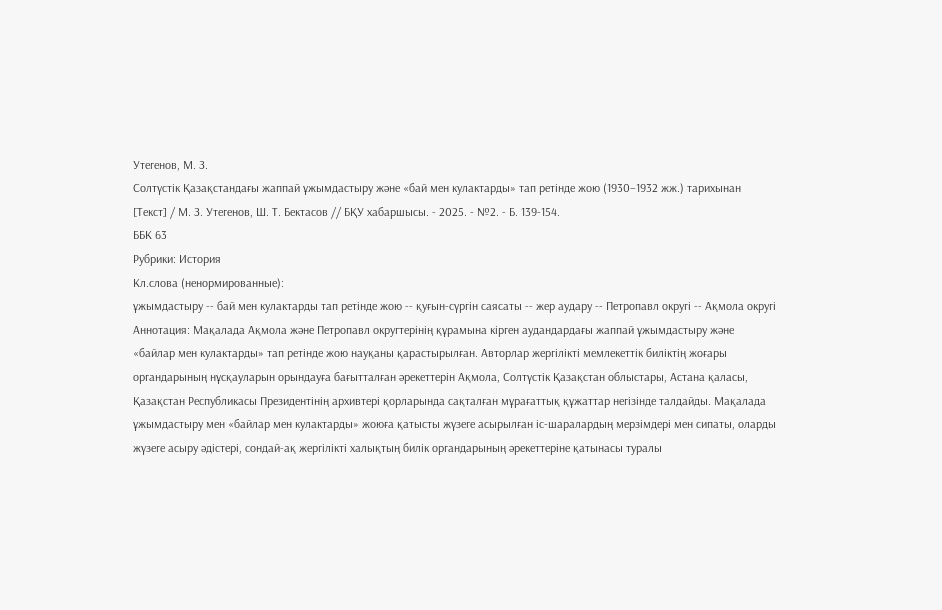Утегенов, М. З.
Солтүстік Қазақстандағы жаппай ұжымдастыру және «бай мен кулактарды» тап ретінде жою (1930–1932 жж.) тарихынан [Текст] / М. З. Утегенов, Ш. Т. Бектасов // БҚУ хабаршысы. - 2025. - №2. - Б. 139-154.
ББК 63
Рубрики: История
Кл.слова (ненормированные):
ұжымдастыру -- бай мен кулактарды тап ретінде жою -- қуғын-сүргін саясаты -- жер аудару -- Петропавл округі -- Ақмола округі
Аннотация: Мақалада Ақмола және Петропавл округтерінің құрамына кірген аудандардағы жаппай ұжымдастыру және «байлар мен кулактарды» тап ретінде жою науқаны қарастырылған. Авторлар жергілікті мемлекеттік биліктің жоғары органдарының нұсқауларын орындауға бағытталған әрекеттерін Ақмола, Солтүстік Қазақстан облыстары, Астана қаласы, Қазақстан Республикасы Президентінің архивтері қорларында сақталған мұрағаттық құжаттар негізінде талдайды. Мақалада ұжымдастыру мен «байлар мен кулактарды» жоюға қатысты жүзеге асырылған іс-шаралардың мерзімдері мен сипаты, оларды жүзеге асыру әдістері, сондай-ақ жергілікті халықтың билік органдарының әрекеттеріне қатынасы туралы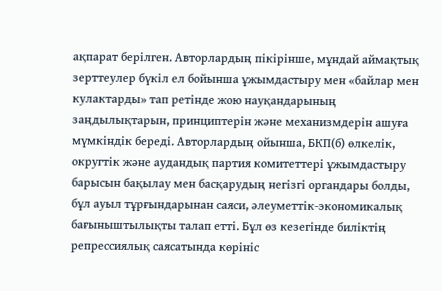ақпарат берілген. Авторлардың пікірінше, мұндай аймақтық зерттеулер бүкіл ел бойынша ұжымдастыру мен «байлар мен кулактарды» тап ретінде жою науқандарының заңдылықтарын, принциптерін және механизмдерін ашуға мүмкіндік береді. Авторлардың ойынша, БКП(б) өлкелік, округтік және аудандық партия комитеттері ұжымдастыру барысын бақылау мен басқарудың негізгі органдары болды, бұл ауыл тұрғындарынан саяси, әлеуметтік-экономикалық бағыныштылықты талап етті. Бұл өз кезегінде биліктің репрессиялық саясатында көрініс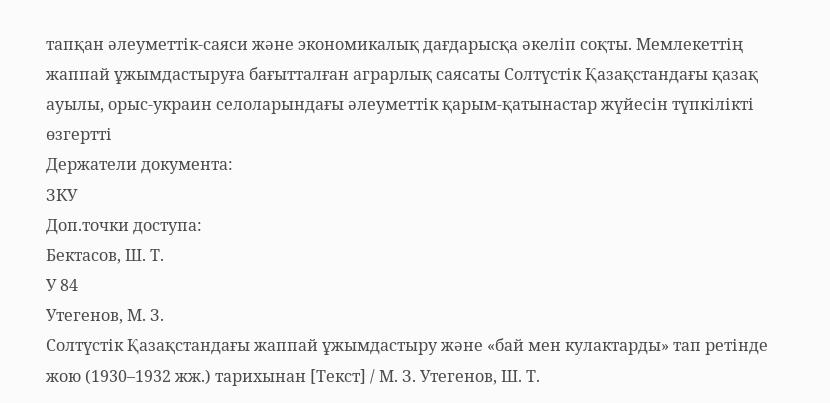тапқан әлеуметтік-саяси және экономикалық дағдарысқа әкеліп соқты. Мемлекеттің жаппай ұжымдастыруға бағытталған аграрлық саясаты Солтүстік Қазақстандағы қазақ ауылы, орыс-украин селоларындағы әлеуметтік қарым-қатынастар жүйесін түпкілікті өзгертті
Держатели документа:
ЗКУ
Доп.точки доступа:
Бектасов, Ш. Т.
У 84
Утегенов, М. З.
Солтүстік Қазақстандағы жаппай ұжымдастыру және «бай мен кулактарды» тап ретінде жою (1930–1932 жж.) тарихынан [Текст] / М. З. Утегенов, Ш. Т.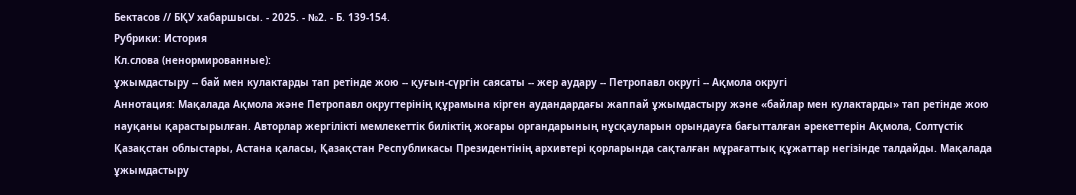Бектасов // БҚУ хабаршысы. - 2025. - №2. - Б. 139-154.
Рубрики: История
Кл.слова (ненормированные):
ұжымдастыру -- бай мен кулактарды тап ретінде жою -- қуғын-сүргін саясаты -- жер аудару -- Петропавл округі -- Ақмола округі
Аннотация: Мақалада Ақмола және Петропавл округтерінің құрамына кірген аудандардағы жаппай ұжымдастыру және «байлар мен кулактарды» тап ретінде жою науқаны қарастырылған. Авторлар жергілікті мемлекеттік биліктің жоғары органдарының нұсқауларын орындауға бағытталған әрекеттерін Ақмола, Солтүстік Қазақстан облыстары, Астана қаласы, Қазақстан Республикасы Президентінің архивтері қорларында сақталған мұрағаттық құжаттар негізінде талдайды. Мақалада ұжымдастыру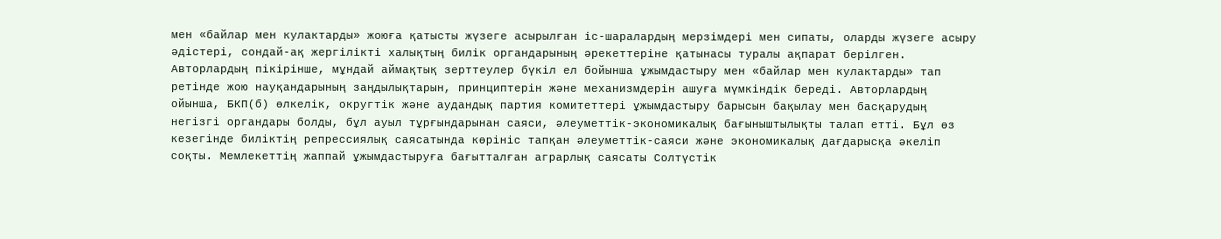мен «байлар мен кулактарды» жоюға қатысты жүзеге асырылған іс-шаралардың мерзімдері мен сипаты, оларды жүзеге асыру әдістері, сондай-ақ жергілікті халықтың билік органдарының әрекеттеріне қатынасы туралы ақпарат берілген. Авторлардың пікірінше, мұндай аймақтық зерттеулер бүкіл ел бойынша ұжымдастыру мен «байлар мен кулактарды» тап ретінде жою науқандарының заңдылықтарын, принциптерін және механизмдерін ашуға мүмкіндік береді. Авторлардың ойынша, БКП(б) өлкелік, округтік және аудандық партия комитеттері ұжымдастыру барысын бақылау мен басқарудың негізгі органдары болды, бұл ауыл тұрғындарынан саяси, әлеуметтік-экономикалық бағыныштылықты талап етті. Бұл өз кезегінде биліктің репрессиялық саясатында көрініс тапқан әлеуметтік-саяси және экономикалық дағдарысқа әкеліп соқты. Мемлекеттің жаппай ұжымдастыруға бағытталған аграрлық саясаты Солтүстік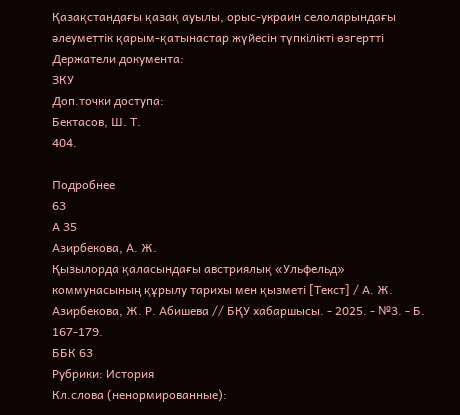Қазақстандағы қазақ ауылы, орыс-украин селоларындағы әлеуметтік қарым-қатынастар жүйесін түпкілікті өзгертті
Держатели документа:
ЗКУ
Доп.точки доступа:
Бектасов, Ш. Т.
404.

Подробнее
63
А 35
Азирбекова, А. Ж.
Қызылорда қаласындағы австриялық «Ульфельд» коммунасының құрылу тарихы мен қызметі [Текст] / А. Ж. Азирбекова, Ж. Р. Абишева // БҚУ хабаршысы. - 2025. - №3. - Б. 167-179.
ББК 63
Рубрики: История
Кл.слова (ненормированные):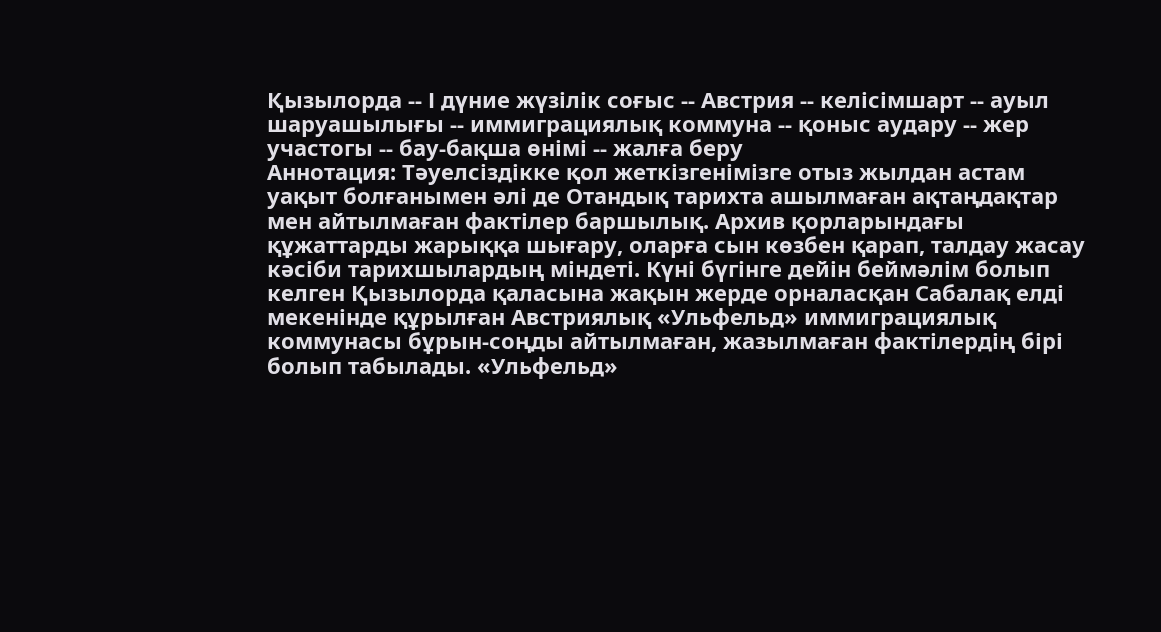Қызылорда -- І дүние жүзілік соғыс -- Австрия -- келісімшарт -- ауыл шаруашылығы -- иммиграциялық коммуна -- қоныс аудару -- жер участогы -- бау-бақша өнімі -- жалға беру
Аннотация: Тәуелсіздікке қол жеткізгенімізге отыз жылдан астам уақыт болғанымен әлі де Отандық тарихта ашылмаған ақтаңдақтар мен айтылмаған фактілер баршылық. Архив қорларындағы құжаттарды жарыққа шығару, оларға сын көзбен қарап, талдау жасау кәсіби тарихшылардың міндеті. Күні бүгінге дейін беймәлім болып келген Қызылорда қаласына жақын жерде орналасқан Сабалақ елді мекенінде құрылған Австриялық «Ульфельд» иммиграциялық коммунасы бұрын-соңды айтылмаған, жазылмаған фактілердің бірі болып табылады. «Ульфельд»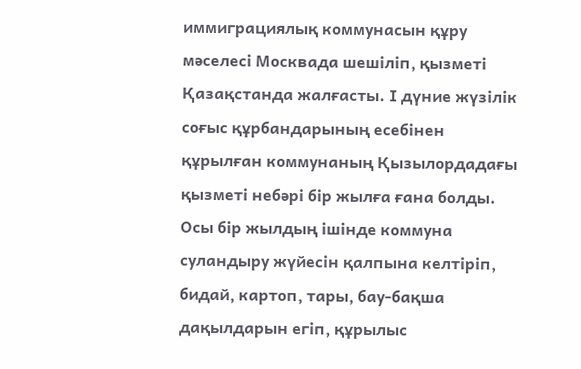иммиграциялық коммунасын құру мәселесі Москвада шешіліп, қызметі Қазақстанда жалғасты. І дүние жүзілік соғыс құрбандарының есебінен құрылған коммунаның Қызылордадағы қызметі небәрі бір жылға ғана болды. Осы бір жылдың ішінде коммуна суландыру жүйесін қалпына келтіріп, бидай, картоп, тары, бау-бақша дақылдарын егіп, құрылыс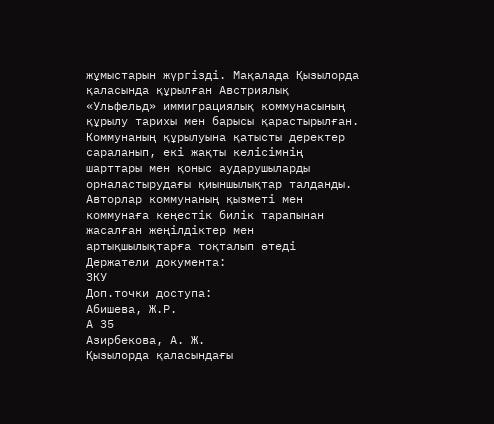жұмыстарын жүргізді. Мақалада Қызылорда қаласында құрылған Австриялық «Ульфельд» иммиграциялық коммунасының құрылу тарихы мен барысы қарастырылған. Коммунаның құрылуына қатысты деректер сараланып, екі жақты келісімнің шарттары мен қоныс аударушыларды орналастырудағы қиыншылықтар талданды. Авторлар коммунаның қызметі мен коммунаға кеңестік билік тарапынан жасалған жеңілдіктер мен артықшылықтарға тоқталып өтеді
Держатели документа:
ЗКУ
Доп.точки доступа:
Абишева, Ж.Р.
А 35
Азирбекова, А. Ж.
Қызылорда қаласындағы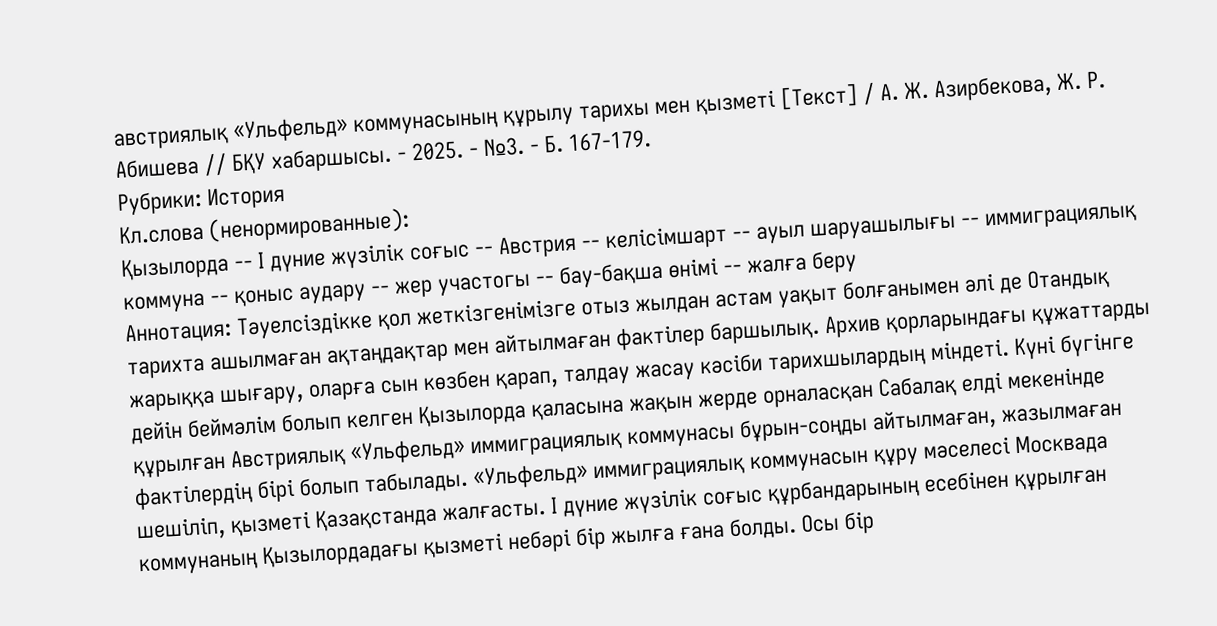австриялық «Ульфельд» коммунасының құрылу тарихы мен қызметі [Текст] / А. Ж. Азирбекова, Ж. Р. Абишева // БҚУ хабаршысы. - 2025. - №3. - Б. 167-179.
Рубрики: История
Кл.слова (ненормированные):
Қызылорда -- І дүние жүзілік соғыс -- Австрия -- келісімшарт -- ауыл шаруашылығы -- иммиграциялық коммуна -- қоныс аудару -- жер участогы -- бау-бақша өнімі -- жалға беру
Аннотация: Тәуелсіздікке қол жеткізгенімізге отыз жылдан астам уақыт болғанымен әлі де Отандық тарихта ашылмаған ақтаңдақтар мен айтылмаған фактілер баршылық. Архив қорларындағы құжаттарды жарыққа шығару, оларға сын көзбен қарап, талдау жасау кәсіби тарихшылардың міндеті. Күні бүгінге дейін беймәлім болып келген Қызылорда қаласына жақын жерде орналасқан Сабалақ елді мекенінде құрылған Австриялық «Ульфельд» иммиграциялық коммунасы бұрын-соңды айтылмаған, жазылмаған фактілердің бірі болып табылады. «Ульфельд» иммиграциялық коммунасын құру мәселесі Москвада шешіліп, қызметі Қазақстанда жалғасты. І дүние жүзілік соғыс құрбандарының есебінен құрылған коммунаның Қызылордадағы қызметі небәрі бір жылға ғана болды. Осы бір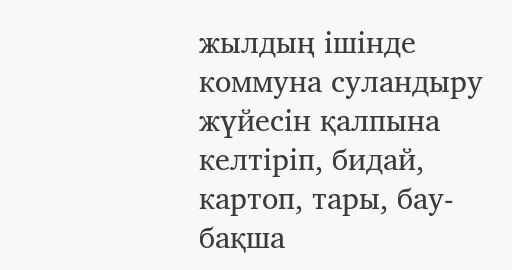жылдың ішінде коммуна суландыру жүйесін қалпына келтіріп, бидай, картоп, тары, бау-бақша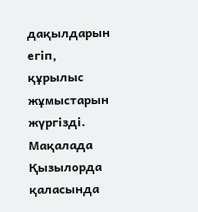дақылдарын егіп, құрылыс жұмыстарын жүргізді. Мақалада Қызылорда қаласында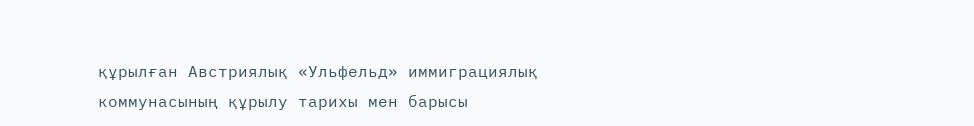құрылған Австриялық «Ульфельд» иммиграциялық коммунасының құрылу тарихы мен барысы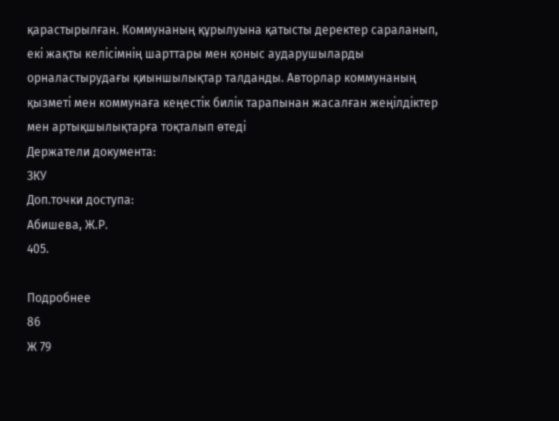қарастырылған. Коммунаның құрылуына қатысты деректер сараланып, екі жақты келісімнің шарттары мен қоныс аударушыларды орналастырудағы қиыншылықтар талданды. Авторлар коммунаның қызметі мен коммунаға кеңестік билік тарапынан жасалған жеңілдіктер мен артықшылықтарға тоқталып өтеді
Держатели документа:
ЗКУ
Доп.точки доступа:
Абишева, Ж.Р.
405.

Подробнее
86
Ж 79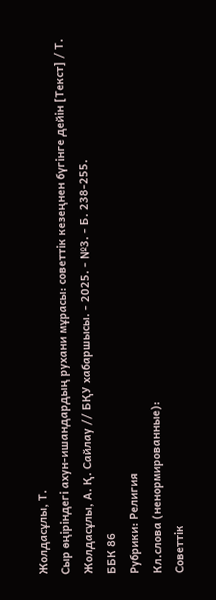Жолдасұлы, Т.
Сыр өңіріндегі ахун-ишандардың рухани мұрасы: советтік кезеңнен бүгінге дейін [Текст] / Т. Жолдасұлы, А. Қ. Сайлау // БҚУ хабаршысы. - 2025. - №3. - Б. 238-255.
ББК 86
Рубрики: Религия
Кл.слова (ненормированные):
Советтік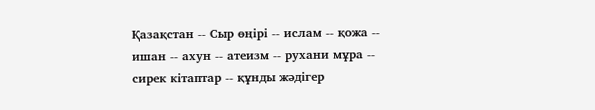Қазақстан -- Сыр өңірі -- ислам -- қожа -- ишан -- ахун -- атеизм -- рухани мұра -- сирек кітаптар -- құнды жәдігер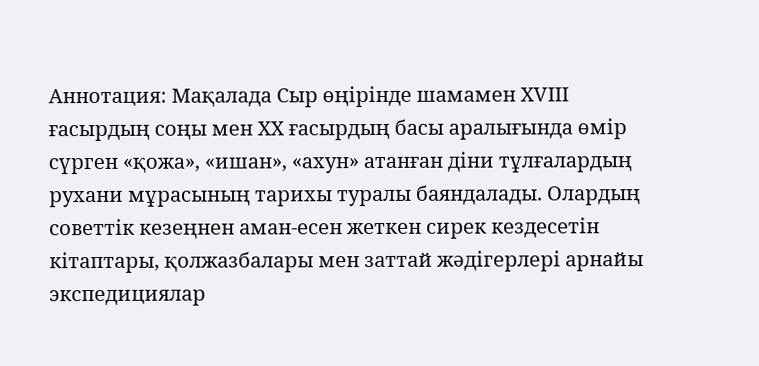Аннотация: Мақалада Сыр өңірінде шамамен ХVІІІ ғасырдың соңы мен ХХ ғасырдың басы аралығында өмір сүрген «қожа», «ишан», «ахун» атанған діни тұлғалардың рухани мұрасының тарихы туралы баяндалады. Олардың советтік кезеңнен аман-есен жеткен сирек кездесетін кітаптары, қолжазбалары мен заттай жәдігерлері арнайы экспедициялар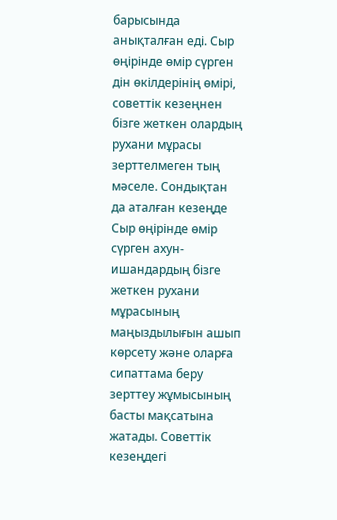барысында анықталған еді. Сыр өңірінде өмір сүрген дін өкілдерінің өмірі, советтік кезеңнен бізге жеткен олардың рухани мұрасы зерттелмеген тың мәселе. Сондықтан да аталған кезеңде Сыр өңірінде өмір сүрген ахун-ишандардың бізге жеткен рухани мұрасының маңыздылығын ашып көрсету және оларға сипаттама беру зерттеу жұмысының басты мақсатына жатады. Советтік кезеңдегі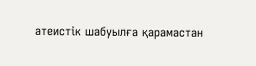атеистік шабуылға қарамастан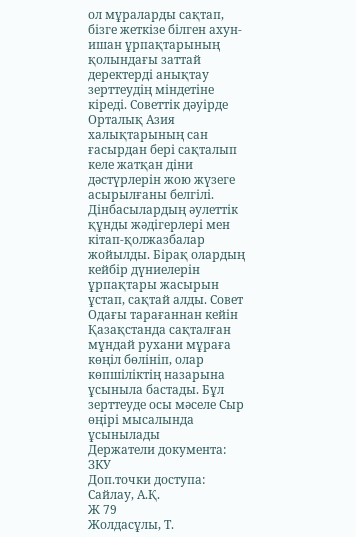ол мұраларды сақтап, бізге жеткізе білген ахун-ишан ұрпақтарының қолындағы заттай деректерді анықтау зерттеудің міндетіне кіреді. Советтік дәуірде Орталық Азия халықтарының сан ғасырдан бері сақталып келе жатқан діни дәстүрлерін жою жүзеге асырылғаны белгілі. Дінбасылардың әулеттік құнды жәдігерлері мен кітап-қолжазбалар жойылды. Бірақ олардың кейбір дүниелерін ұрпақтары жасырын ұстап, сақтай алды. Совет Одағы тарағаннан кейін Қазақстанда сақталған мұндай рухани мұраға көңіл бөлініп, олар көпшіліктің назарына ұсыныла бастады. Бұл зерттеуде осы мәселе Сыр өңірі мысалында ұсынылады
Держатели документа:
ЗКУ
Доп.точки доступа:
Сайлау, А.Қ.
Ж 79
Жолдасұлы, Т.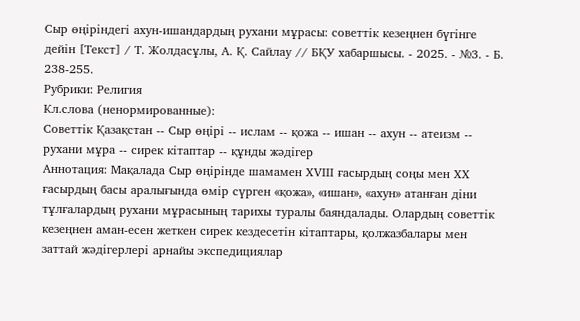Сыр өңіріндегі ахун-ишандардың рухани мұрасы: советтік кезеңнен бүгінге дейін [Текст] / Т. Жолдасұлы, А. Қ. Сайлау // БҚУ хабаршысы. - 2025. - №3. - Б. 238-255.
Рубрики: Религия
Кл.слова (ненормированные):
Советтік Қазақстан -- Сыр өңірі -- ислам -- қожа -- ишан -- ахун -- атеизм -- рухани мұра -- сирек кітаптар -- құнды жәдігер
Аннотация: Мақалада Сыр өңірінде шамамен ХVІІІ ғасырдың соңы мен ХХ ғасырдың басы аралығында өмір сүрген «қожа», «ишан», «ахун» атанған діни тұлғалардың рухани мұрасының тарихы туралы баяндалады. Олардың советтік кезеңнен аман-есен жеткен сирек кездесетін кітаптары, қолжазбалары мен заттай жәдігерлері арнайы экспедициялар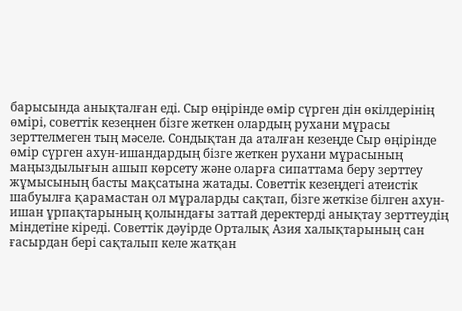барысында анықталған еді. Сыр өңірінде өмір сүрген дін өкілдерінің өмірі, советтік кезеңнен бізге жеткен олардың рухани мұрасы зерттелмеген тың мәселе. Сондықтан да аталған кезеңде Сыр өңірінде өмір сүрген ахун-ишандардың бізге жеткен рухани мұрасының маңыздылығын ашып көрсету және оларға сипаттама беру зерттеу жұмысының басты мақсатына жатады. Советтік кезеңдегі атеистік шабуылға қарамастан ол мұраларды сақтап, бізге жеткізе білген ахун-ишан ұрпақтарының қолындағы заттай деректерді анықтау зерттеудің міндетіне кіреді. Советтік дәуірде Орталық Азия халықтарының сан ғасырдан бері сақталып келе жатқан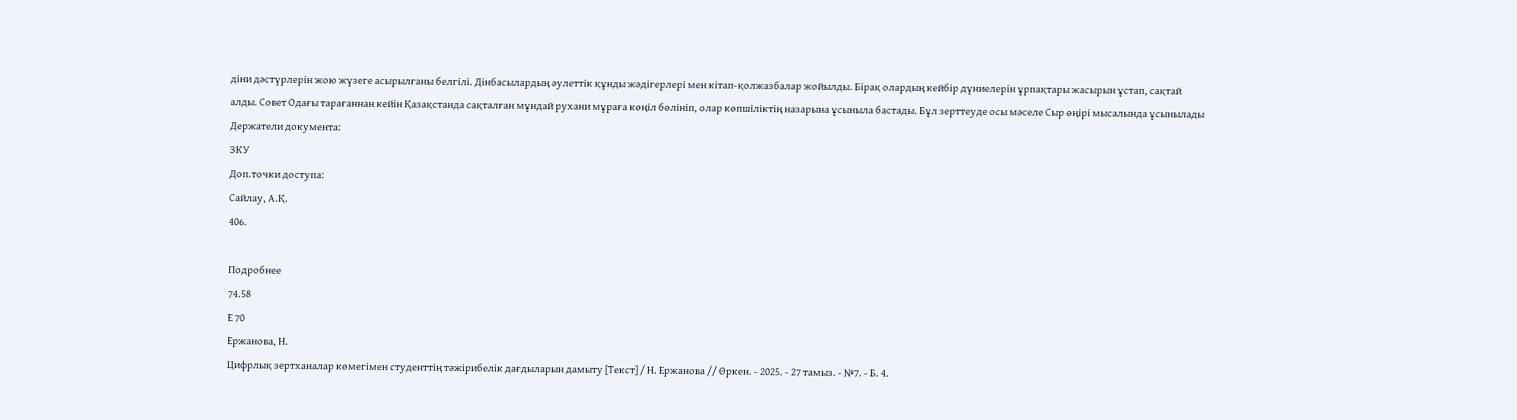діни дәстүрлерін жою жүзеге асырылғаны белгілі. Дінбасылардың әулеттік құнды жәдігерлері мен кітап-қолжазбалар жойылды. Бірақ олардың кейбір дүниелерін ұрпақтары жасырын ұстап, сақтай алды. Совет Одағы тарағаннан кейін Қазақстанда сақталған мұндай рухани мұраға көңіл бөлініп, олар көпшіліктің назарына ұсыныла бастады. Бұл зерттеуде осы мәселе Сыр өңірі мысалында ұсынылады
Держатели документа:
ЗКУ
Доп.точки доступа:
Сайлау, А.Қ.
406.

Подробнее
74.58
Е 70
Ержанова, Н.
Цифрлық зертханалар көмегімен студенттің тәжірибелік дағдыларын дамыту [Текст] / Н. Ержанова // Өркен. - 2025. - 27 тамыз. - №7. - Б. 4.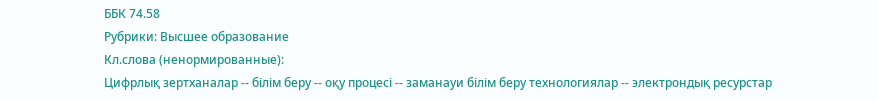ББК 74.58
Рубрики: Высшее образование
Кл.слова (ненормированные):
Цифрлық зертханалар -- білім беру -- оқу процесі -- заманауи білім беру технологиялар -- электрондық ресурстар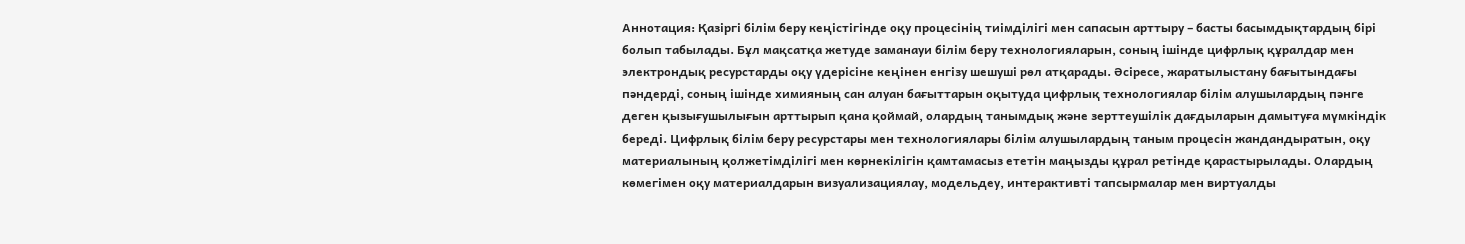Аннотация: Қазіргі білім беру кеңістігінде оқу процесінің тиімділігі мен сапасын арттыру – басты басымдықтардың бірі болып табылады. Бұл мақсатқа жетуде заманауи білім беру технологияларын, соның ішінде цифрлық құралдар мен электрондық ресурстарды оқу үдерісіне кеңінен енгізу шешуші рөл атқарады. Əсіресе, жаратылыстану бағытындағы пəндерді, соның ішінде химияның сан алуан бағыттарын оқытуда цифрлық технологиялар білім алушылардың пəнге деген қызығушылығын арттырып қана қоймай, олардың танымдық жəне зерттеушілік дағдыларын дамытуға мүмкіндік береді. Цифрлық білім беру ресурстары мен технологиялары білім алушылардың таным процесін жандандыратын, оқу материалының қолжетімділігі мен көрнекілігін қамтамасыз ететін маңызды құрал ретінде қарастырылады. Олардың көмегімен оқу материалдарын визуализациялау, модельдеу, интерактивті тапсырмалар мен виртуалды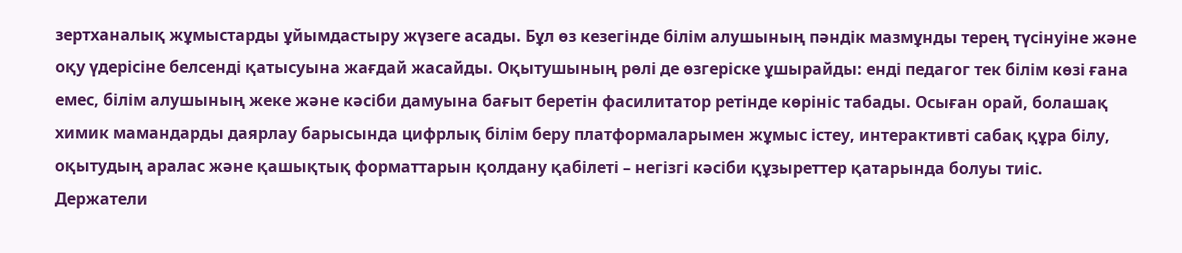зертханалық жұмыстарды ұйымдастыру жүзеге асады. Бұл өз кезегінде білім алушының пəндік мазмұнды терең түсінуіне жəне оқу үдерісіне белсенді қатысуына жағдай жасайды. Оқытушының рөлі де өзгеріске ұшырайды: енді педагог тек білім көзі ғана емес, білім алушының жеке жəне кəсіби дамуына бағыт беретін фасилитатор ретінде көрініс табады. Осыған орай, болашақ химик мамандарды даярлау барысында цифрлық білім беру платформаларымен жұмыс істеу, интерактивті сабақ құра білу, оқытудың аралас жəне қашықтық форматтарын қолдану қабілеті – негізгі кəсіби құзыреттер қатарында болуы тиіс.
Держатели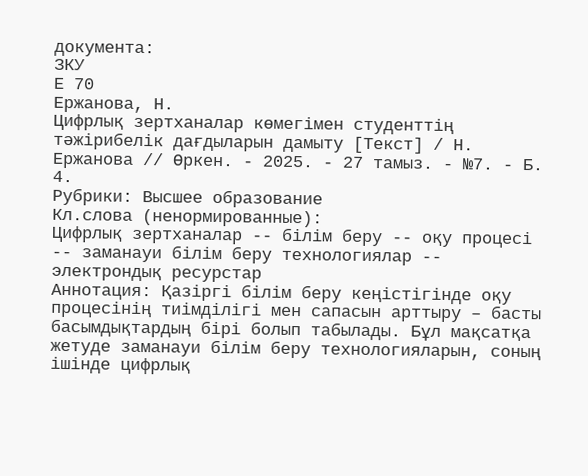документа:
ЗКУ
Е 70
Ержанова, Н.
Цифрлық зертханалар көмегімен студенттің тәжірибелік дағдыларын дамыту [Текст] / Н. Ержанова // Өркен. - 2025. - 27 тамыз. - №7. - Б. 4.
Рубрики: Высшее образование
Кл.слова (ненормированные):
Цифрлық зертханалар -- білім беру -- оқу процесі -- заманауи білім беру технологиялар -- электрондық ресурстар
Аннотация: Қазіргі білім беру кеңістігінде оқу процесінің тиімділігі мен сапасын арттыру – басты басымдықтардың бірі болып табылады. Бұл мақсатқа жетуде заманауи білім беру технологияларын, соның ішінде цифрлық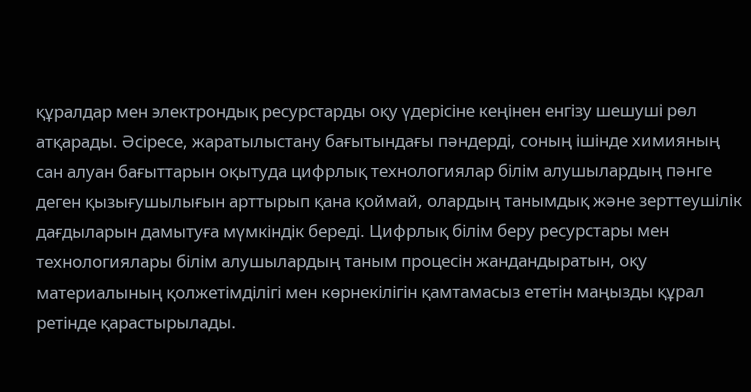құралдар мен электрондық ресурстарды оқу үдерісіне кеңінен енгізу шешуші рөл атқарады. Əсіресе, жаратылыстану бағытындағы пəндерді, соның ішінде химияның сан алуан бағыттарын оқытуда цифрлық технологиялар білім алушылардың пəнге деген қызығушылығын арттырып қана қоймай, олардың танымдық жəне зерттеушілік дағдыларын дамытуға мүмкіндік береді. Цифрлық білім беру ресурстары мен технологиялары білім алушылардың таным процесін жандандыратын, оқу материалының қолжетімділігі мен көрнекілігін қамтамасыз ететін маңызды құрал ретінде қарастырылады.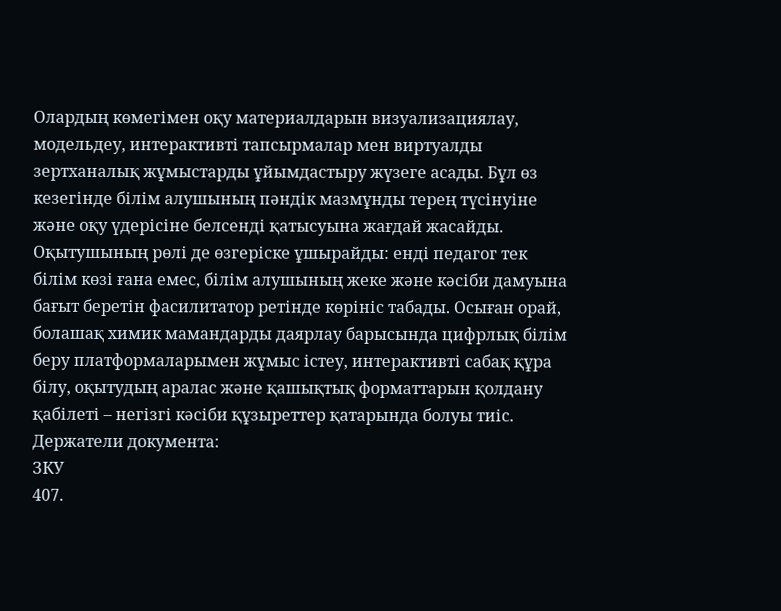Олардың көмегімен оқу материалдарын визуализациялау, модельдеу, интерактивті тапсырмалар мен виртуалды зертханалық жұмыстарды ұйымдастыру жүзеге асады. Бұл өз кезегінде білім алушының пəндік мазмұнды терең түсінуіне жəне оқу үдерісіне белсенді қатысуына жағдай жасайды. Оқытушының рөлі де өзгеріске ұшырайды: енді педагог тек білім көзі ғана емес, білім алушының жеке жəне кəсіби дамуына бағыт беретін фасилитатор ретінде көрініс табады. Осыған орай, болашақ химик мамандарды даярлау барысында цифрлық білім беру платформаларымен жұмыс істеу, интерактивті сабақ құра білу, оқытудың аралас жəне қашықтық форматтарын қолдану қабілеті – негізгі кəсіби құзыреттер қатарында болуы тиіс.
Держатели документа:
ЗКУ
407.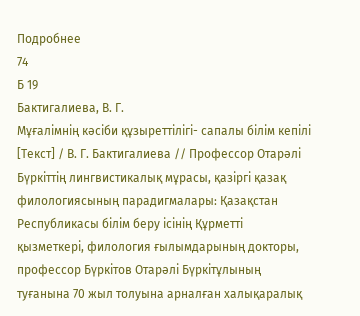Подробнее
74
Б 19
Бактигалиева, В. Г.
Мұғалімнің кәсіби құзыреттілігі- сапалы білім кепілі [Текст] / В. Г. Бактигалиева // Профессор Отарәлі Бүркіттің лингвистикалық мұрасы, қазіргі қазақ филологиясының парадигмалары: Қазақстан Республикасы білім беру ісінің Құрметті қызметкері, филология ғылымдарының докторы, профессор Бүркітов Отарәлі Бүркітұлының туғанына 70 жыл толуына арналған халықаралық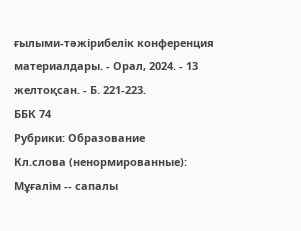ғылыми-тәжірибелік конференция материалдары. - Орал, 2024. - 13 желтоқсан. - Б. 221-223.
ББК 74
Рубрики: Образование
Кл.слова (ненормированные):
Мұғалім -- сапалы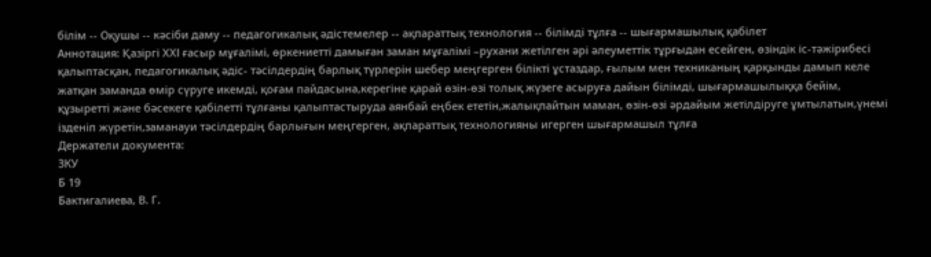білім -- Оқушы -- кәсіби даму -- педагогикалық әдістемелер -- ақпараттық технология -- білімді тұлға -- шығармашылық қабілет
Аннотация: Қазіргі ХХІ ғасыр мұғалімі, өркениетті дамыған заман мұғалімі –рухани жетілген әрі әлеуметтік тұрғыдан есейген, өзіндік іс-тәжірибесі қалыптасқан, педагогикалық әдіс- тәсілдердің барлық түрлерін шебер меңгерген білікті ұстаздар, ғылым мен техниканың қарқынды дамып келе жатқан заманда өмір сүруге икемді, қоғам пайдасына,керегіне қарай өзін-өзі толық жүзеге асыруға дайын білімді, шығармашылыққа бейім, құзыретті және бәсекеге қабілетті тұлғаны қалыптастыруда аянбай еңбек ететін,жалықпайтын маман, өзін-өзі әрдайым жетілдіруге ұмтылатын,үнемі ізденіп жүретін,заманауи тәсілдердің барлығын меңгерген, ақпараттық технологияны игерген шығармашыл тұлға
Держатели документа:
ЗКУ
Б 19
Бактигалиева, В. Г.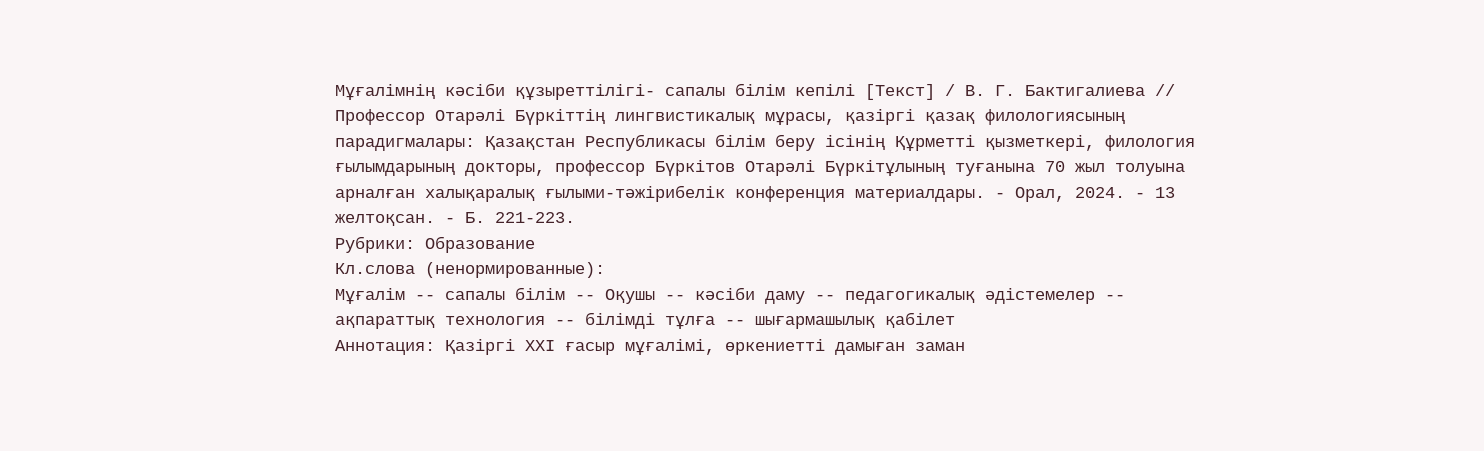Мұғалімнің кәсіби құзыреттілігі- сапалы білім кепілі [Текст] / В. Г. Бактигалиева // Профессор Отарәлі Бүркіттің лингвистикалық мұрасы, қазіргі қазақ филологиясының парадигмалары: Қазақстан Республикасы білім беру ісінің Құрметті қызметкері, филология ғылымдарының докторы, профессор Бүркітов Отарәлі Бүркітұлының туғанына 70 жыл толуына арналған халықаралық ғылыми-тәжірибелік конференция материалдары. - Орал, 2024. - 13 желтоқсан. - Б. 221-223.
Рубрики: Образование
Кл.слова (ненормированные):
Мұғалім -- сапалы білім -- Оқушы -- кәсіби даму -- педагогикалық әдістемелер -- ақпараттық технология -- білімді тұлға -- шығармашылық қабілет
Аннотация: Қазіргі ХХІ ғасыр мұғалімі, өркениетті дамыған заман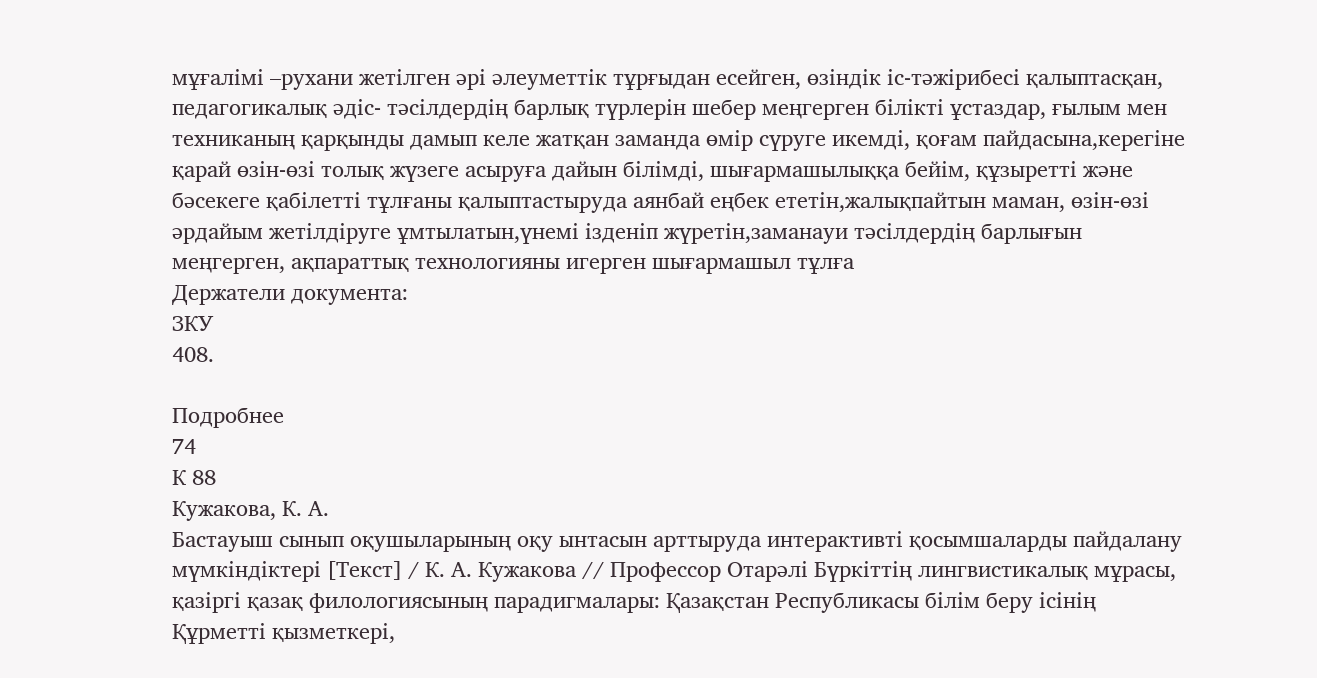мұғалімі –рухани жетілген әрі әлеуметтік тұрғыдан есейген, өзіндік іс-тәжірибесі қалыптасқан, педагогикалық әдіс- тәсілдердің барлық түрлерін шебер меңгерген білікті ұстаздар, ғылым мен техниканың қарқынды дамып келе жатқан заманда өмір сүруге икемді, қоғам пайдасына,керегіне қарай өзін-өзі толық жүзеге асыруға дайын білімді, шығармашылыққа бейім, құзыретті және бәсекеге қабілетті тұлғаны қалыптастыруда аянбай еңбек ететін,жалықпайтын маман, өзін-өзі әрдайым жетілдіруге ұмтылатын,үнемі ізденіп жүретін,заманауи тәсілдердің барлығын меңгерген, ақпараттық технологияны игерген шығармашыл тұлға
Держатели документа:
ЗКУ
408.

Подробнее
74
К 88
Кужакова, К. А.
Бастауыш сынып оқушыларының оқу ынтасын арттыруда интерактивті қосымшаларды пайдалану мүмкіндіктері [Текст] / К. А. Кужакова // Профессор Отарәлі Бүркіттің лингвистикалық мұрасы, қазіргі қазақ филологиясының парадигмалары: Қазақстан Республикасы білім беру ісінің Құрметті қызметкері,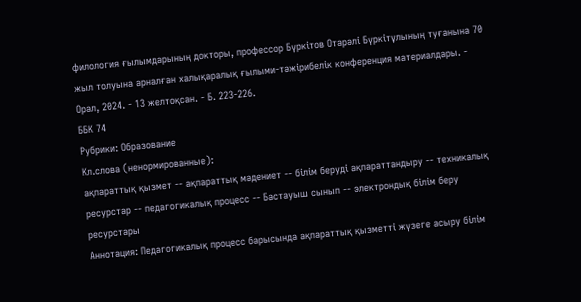филология ғылымдарының докторы, профессор Бүркітов Отарәлі Бүркітұлының туғанына 70 жыл толуына арналған халықаралық ғылыми-тәжірибелік конференция материалдары. - Орал, 2024. - 13 желтоқсан. - Б. 223-226.
ББК 74
Рубрики: Образование
Кл.слова (ненормированные):
ақпараттық қызмет -- ақпараттық мәдениет -- білім беруді ақпараттандыру -- техникалық ресурстар -- педагогикалық процесс -- Бастауыш сынып -- электрондық білім беру ресурстары
Аннотация: Педагогикалық процесс барысында ақпараттық қызметті жүзеге асыру білім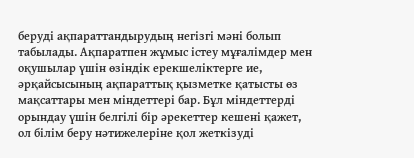беруді ақпараттандырудың негізгі мәні болып табылады. Ақпаратпен жұмыс істеу мұғалімдер мен оқушылар үшін өзіндік ерекшеліктерге ие, әрқайсысының ақпараттық қызметке қатысты өз мақсаттары мен міндеттері бар. Бұл міндеттерді орындау үшін белгілі бір әрекеттер кешені қажет, ол білім беру нәтижелеріне қол жеткізуді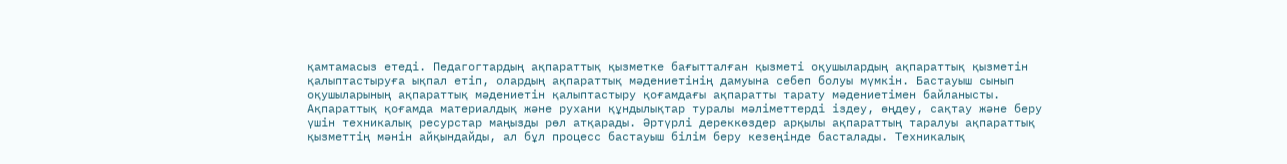қамтамасыз етеді. Педагогтардың ақпараттық қызметке бағытталған қызметі оқушылардың ақпараттық қызметін қалыптастыруға ықпал етіп, олардың ақпараттық мәдениетінің дамуына себеп болуы мүмкін. Бастауыш сынып оқушыларының ақпараттық мәдениетін қалыптастыру қоғамдағы ақпаратты тарату мәдениетімен байланысты. Ақпараттық қоғамда материалдық және рухани құндылықтар туралы мәліметтерді іздеу, өңдеу, сақтау және беру үшін техникалық ресурстар маңызды рөл атқарады. Әртүрлі дереккөздер арқылы ақпараттың таралуы ақпараттық қызметтің мәнін айқындайды, ал бұл процесс бастауыш білім беру кезеңінде басталады. Техникалық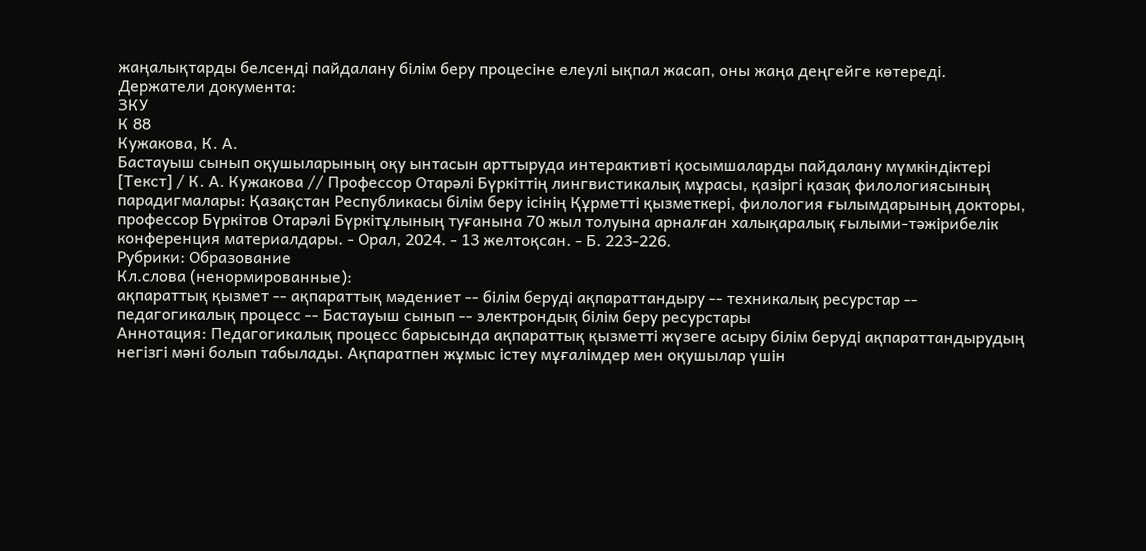жаңалықтарды белсенді пайдалану білім беру процесіне елеулі ықпал жасап, оны жаңа деңгейге көтереді.
Держатели документа:
ЗКУ
К 88
Кужакова, К. А.
Бастауыш сынып оқушыларының оқу ынтасын арттыруда интерактивті қосымшаларды пайдалану мүмкіндіктері [Текст] / К. А. Кужакова // Профессор Отарәлі Бүркіттің лингвистикалық мұрасы, қазіргі қазақ филологиясының парадигмалары: Қазақстан Республикасы білім беру ісінің Құрметті қызметкері, филология ғылымдарының докторы, профессор Бүркітов Отарәлі Бүркітұлының туғанына 70 жыл толуына арналған халықаралық ғылыми-тәжірибелік конференция материалдары. - Орал, 2024. - 13 желтоқсан. - Б. 223-226.
Рубрики: Образование
Кл.слова (ненормированные):
ақпараттық қызмет -- ақпараттық мәдениет -- білім беруді ақпараттандыру -- техникалық ресурстар -- педагогикалық процесс -- Бастауыш сынып -- электрондық білім беру ресурстары
Аннотация: Педагогикалық процесс барысында ақпараттық қызметті жүзеге асыру білім беруді ақпараттандырудың негізгі мәні болып табылады. Ақпаратпен жұмыс істеу мұғалімдер мен оқушылар үшін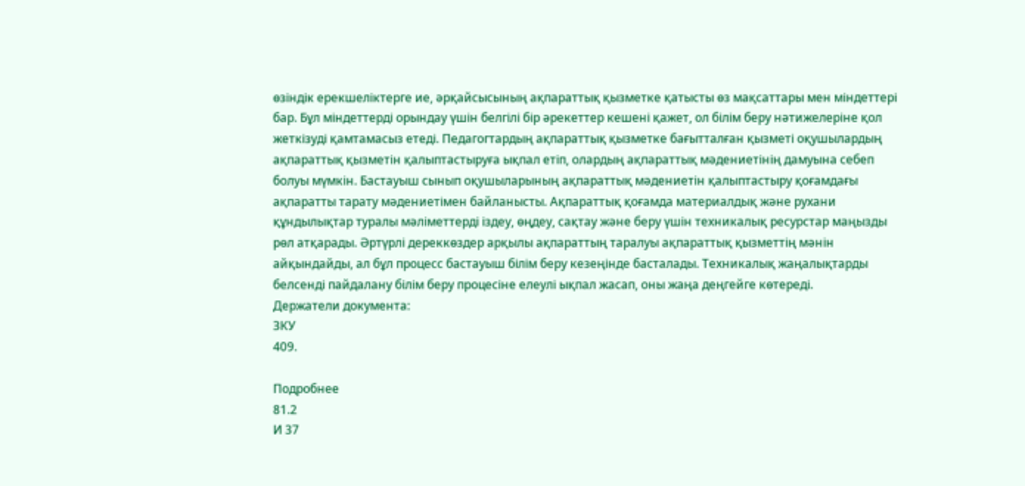өзіндік ерекшеліктерге ие, әрқайсысының ақпараттық қызметке қатысты өз мақсаттары мен міндеттері бар. Бұл міндеттерді орындау үшін белгілі бір әрекеттер кешені қажет, ол білім беру нәтижелеріне қол жеткізуді қамтамасыз етеді. Педагогтардың ақпараттық қызметке бағытталған қызметі оқушылардың ақпараттық қызметін қалыптастыруға ықпал етіп, олардың ақпараттық мәдениетінің дамуына себеп болуы мүмкін. Бастауыш сынып оқушыларының ақпараттық мәдениетін қалыптастыру қоғамдағы ақпаратты тарату мәдениетімен байланысты. Ақпараттық қоғамда материалдық және рухани құндылықтар туралы мәліметтерді іздеу, өңдеу, сақтау және беру үшін техникалық ресурстар маңызды рөл атқарады. Әртүрлі дереккөздер арқылы ақпараттың таралуы ақпараттық қызметтің мәнін айқындайды, ал бұл процесс бастауыш білім беру кезеңінде басталады. Техникалық жаңалықтарды белсенді пайдалану білім беру процесіне елеулі ықпал жасап, оны жаңа деңгейге көтереді.
Держатели документа:
ЗКУ
409.

Подробнее
81.2
И 37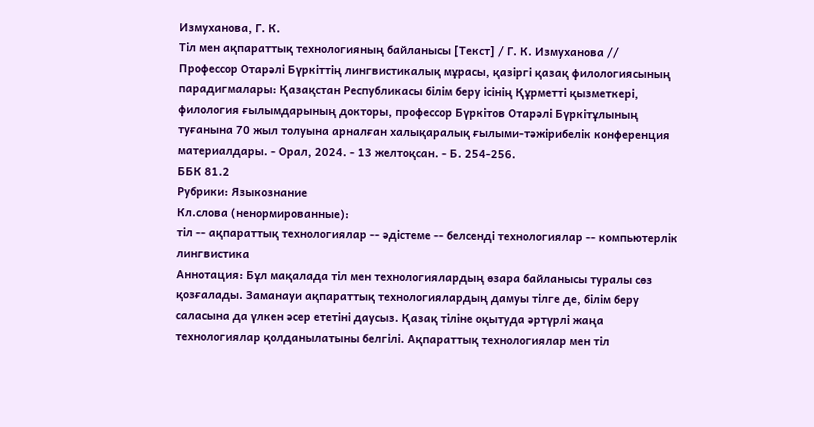Измуханова, Г. К.
Тіл мен ақпараттық технологияның байланысы [Текст] / Г. К. Измуханова // Профессор Отарәлі Бүркіттің лингвистикалық мұрасы, қазіргі қазақ филологиясының парадигмалары: Қазақстан Республикасы білім беру ісінің Құрметті қызметкері, филология ғылымдарының докторы, профессор Бүркітов Отарәлі Бүркітұлының туғанына 70 жыл толуына арналған халықаралық ғылыми-тәжірибелік конференция материалдары. - Орал, 2024. - 13 желтоқсан. - Б. 254-256.
ББК 81.2
Рубрики: Языкознание
Кл.слова (ненормированные):
тіл -- ақпараттық технологиялар -- әдістеме -- белсенді технологиялар -- компьютерлік лингвистика
Аннотация: Бұл мақалада тіл мен технологиялардың өзара байланысы туралы сөз қозғалады. Заманауи ақпараттық технологиялардың дамуы тілге де, білім беру саласына да үлкен әсер ететіні даусыз. Қазақ тіліне оқытуда әртүрлі жаңа технологиялар қолданылатыны белгілі. Ақпараттық технологиялар мен тіл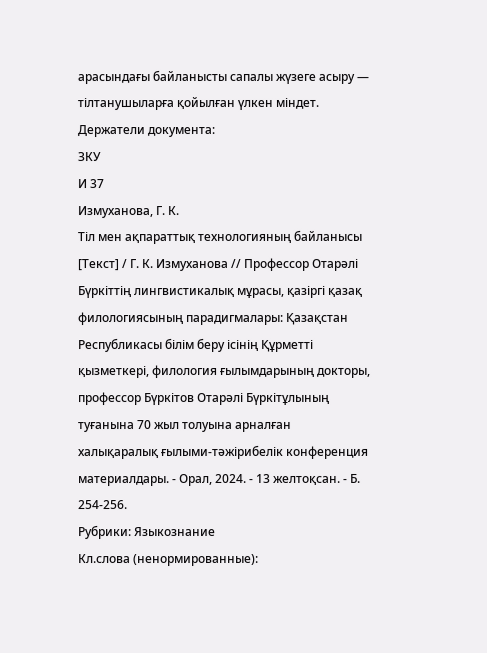арасындағы байланысты сапалы жүзеге асыру — тілтанушыларға қойылған үлкен міндет.
Держатели документа:
ЗКУ
И 37
Измуханова, Г. К.
Тіл мен ақпараттық технологияның байланысы [Текст] / Г. К. Измуханова // Профессор Отарәлі Бүркіттің лингвистикалық мұрасы, қазіргі қазақ филологиясының парадигмалары: Қазақстан Республикасы білім беру ісінің Құрметті қызметкері, филология ғылымдарының докторы, профессор Бүркітов Отарәлі Бүркітұлының туғанына 70 жыл толуына арналған халықаралық ғылыми-тәжірибелік конференция материалдары. - Орал, 2024. - 13 желтоқсан. - Б. 254-256.
Рубрики: Языкознание
Кл.слова (ненормированные):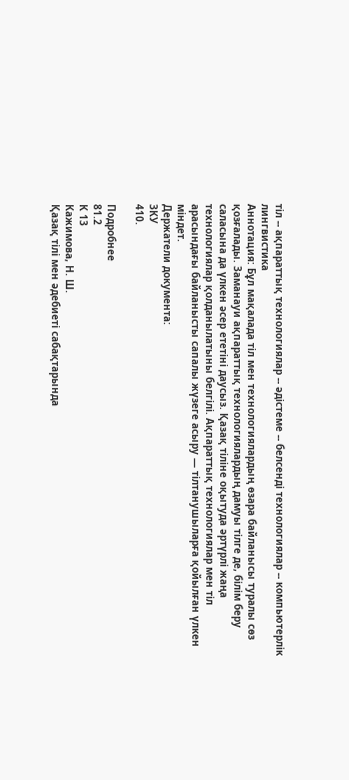тіл -- ақпараттық технологиялар -- әдістеме -- белсенді технологиялар -- компьютерлік лингвистика
Аннотация: Бұл мақалада тіл мен технологиялардың өзара байланысы туралы сөз қозғалады. Заманауи ақпараттық технологиялардың дамуы тілге де, білім беру саласына да үлкен әсер ететіні даусыз. Қазақ тіліне оқытуда әртүрлі жаңа технологиялар қолданылатыны белгілі. Ақпараттық технологиялар мен тіл арасындағы байланысты сапалы жүзеге асыру — тілтанушыларға қойылған үлкен міндет.
Держатели документа:
ЗКУ
410.

Подробнее
81.2
К 13
Кажимова, Н. Ш.
Қазақ тілі мен әдебиеті сабақтарында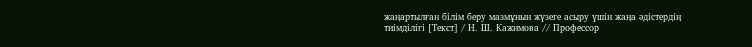жаңартылған білім беру мазмұнын жүзеге асыру үшін жаңа әдістердің тиімділігі [Текст] / Н. Ш. Кажимова // Профессор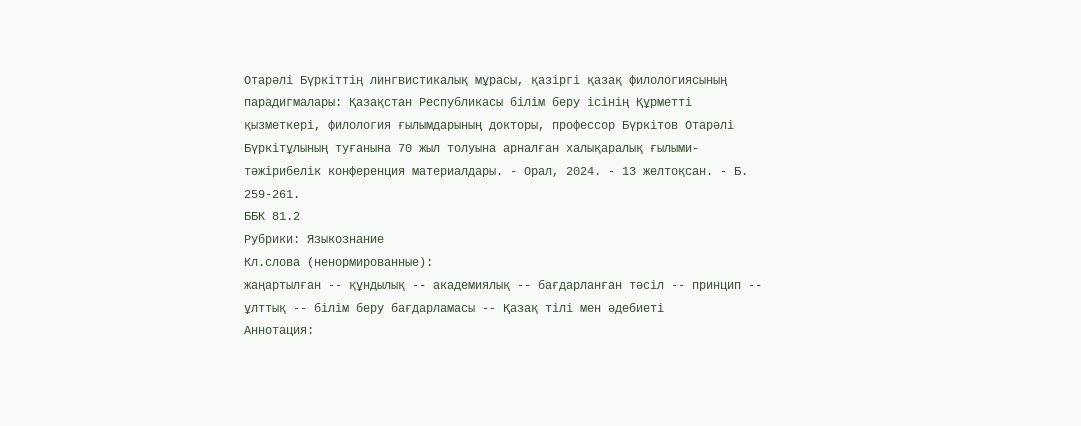Отарәлі Бүркіттің лингвистикалық мұрасы, қазіргі қазақ филологиясының парадигмалары: Қазақстан Республикасы білім беру ісінің Құрметті қызметкері, филология ғылымдарының докторы, профессор Бүркітов Отарәлі Бүркітұлының туғанына 70 жыл толуына арналған халықаралық ғылыми-тәжірибелік конференция материалдары. - Орал, 2024. - 13 желтоқсан. - Б. 259-261.
ББК 81.2
Рубрики: Языкознание
Кл.слова (ненормированные):
жаңартылған -- құндылық -- академиялық -- бағдарланған тәсіл -- принцип -- ұлттық -- білім беру бағдарламасы -- Қазақ тілі мен әдебиеті
Аннотация: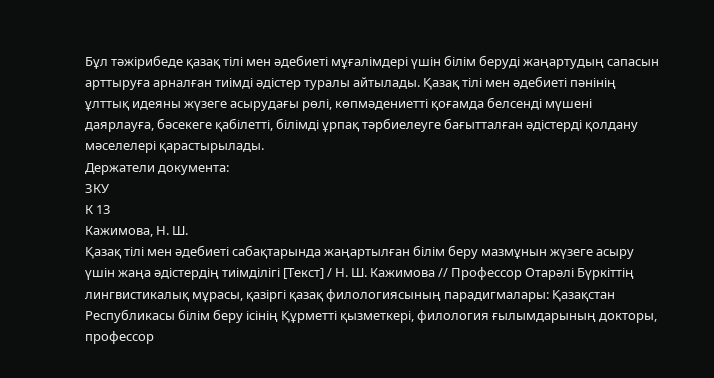Бұл тәжірибеде қазақ тілі мен әдебиеті мұғалімдері үшін білім беруді жаңартудың сапасын арттыруға арналған тиімді әдістер туралы айтылады. Қазақ тілі мен әдебиеті пәнінің ұлттық идеяны жүзеге асырудағы рөлі, көпмәдениетті қоғамда белсенді мүшені даярлауға, бәсекеге қабілетті, білімді ұрпақ тәрбиелеуге бағытталған әдістерді қолдану мәселелері қарастырылады.
Держатели документа:
ЗКУ
К 13
Кажимова, Н. Ш.
Қазақ тілі мен әдебиеті сабақтарында жаңартылған білім беру мазмұнын жүзеге асыру үшін жаңа әдістердің тиімділігі [Текст] / Н. Ш. Кажимова // Профессор Отарәлі Бүркіттің лингвистикалық мұрасы, қазіргі қазақ филологиясының парадигмалары: Қазақстан Республикасы білім беру ісінің Құрметті қызметкері, филология ғылымдарының докторы, профессор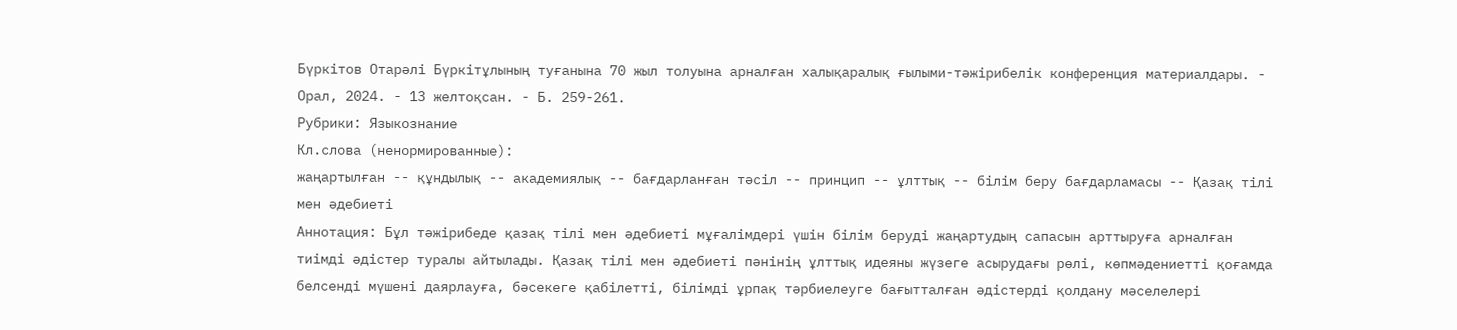Бүркітов Отарәлі Бүркітұлының туғанына 70 жыл толуына арналған халықаралық ғылыми-тәжірибелік конференция материалдары. - Орал, 2024. - 13 желтоқсан. - Б. 259-261.
Рубрики: Языкознание
Кл.слова (ненормированные):
жаңартылған -- құндылық -- академиялық -- бағдарланған тәсіл -- принцип -- ұлттық -- білім беру бағдарламасы -- Қазақ тілі мен әдебиеті
Аннотация: Бұл тәжірибеде қазақ тілі мен әдебиеті мұғалімдері үшін білім беруді жаңартудың сапасын арттыруға арналған тиімді әдістер туралы айтылады. Қазақ тілі мен әдебиеті пәнінің ұлттық идеяны жүзеге асырудағы рөлі, көпмәдениетті қоғамда белсенді мүшені даярлауға, бәсекеге қабілетті, білімді ұрпақ тәрбиелеуге бағытталған әдістерді қолдану мәселелері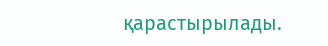қарастырылады.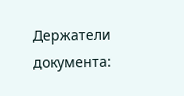Держатели документа: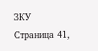ЗКУ
Страница 41,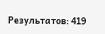Результатов: 419